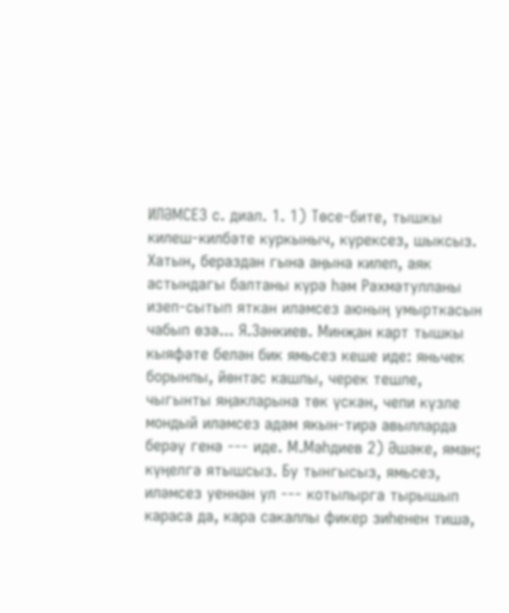ИЛӘМСЕЗ с. диал. 1. 1) Төсе-бите, тышкы килеш-килбәте куркыныч, күрексез, шыксыз. Хатын, бераздан гына аңына килеп, аяк астындагы балтаны күрә һәм Рәхмәтулланы изеп-сытып яткан иләмсез аюның умырткасын чабып өзә... Я.Зәнкиев. Минҗан карт тышкы кыяфәте белән бик ямьсез кеше иде: яньчек борынлы, йөнтәс кашлы, черек тешле, чыгынты яңакларына төк үскән, чепи күзле мондый иләмсез адәм якын-тирә авылларда берәү генә --- иде. М.Мәһдиев 2) Әшәке, яман; күңелгә ятышсыз. Бу тынгысыз, ямьсез, иләмсез уеннан ул --- котылырга тырышып караса да, кара сакаллы фикер зиһенен тишә,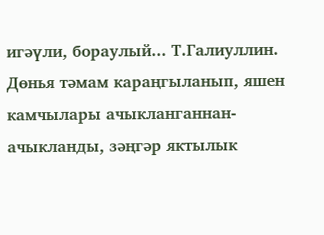игәүли, бораулый... Т.Галиуллин. Дөнья тәмам караңгыланып, яшен камчылары ачыкланганнан-ачыкланды, зәңгәр яктылык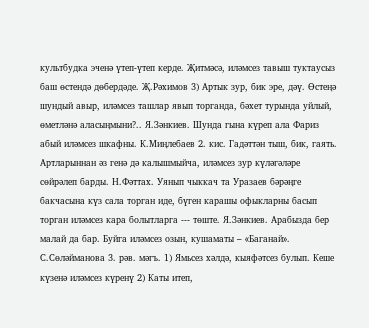культбудка эченә үтеп-үтеп керде. Җитмәсә, иләмсез тавыш туктаусыз баш өстендә дөбердәде. Җ.Рәхимов 3) Артык зур, бик эре, дәү. Өстеңә шундый авыр, иләмсез ташлар явып торганда, бәхет турында уйлый, өметләнә аласыңмыни?.. Я.Зәнкиев. Шунда гына күреп ала Фариз абый иләмсез шкафны. К.Миңлебаев 2. кис. Гадәттән тыш, бик, гаять. Артларыннан әз генә дә калышмыйча, иләмсез зур күләгәләре сөйрәлеп барды. Н.Фәттах. Уянып чыккач та Уразаев бәрәңге бакчасына күз сала торган иде, бүген карашы офыкларны басып торган иләмсез кара болытларга --- төште. Я.Зәнкиев. Арабызда бер малай да бар. Буйга иләмсез озын, кушаматы – «Баганай». С.Сөләйманова 3. рәв. мәгъ. 1) Ямьсез хәлдә, кыяфәтсез булып. Кеше күзенә иләмсез күренү 2) Каты итеп,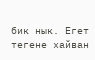бик нык. Егет тегене хайван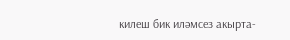килеш бик иләмсез акырта-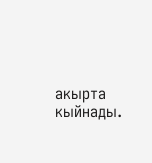акырта кыйнады.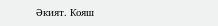Әкият. Кояш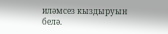иләмсез кыздыруын белә.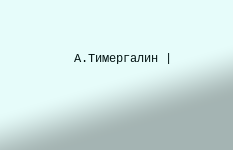А.Тимергалин |